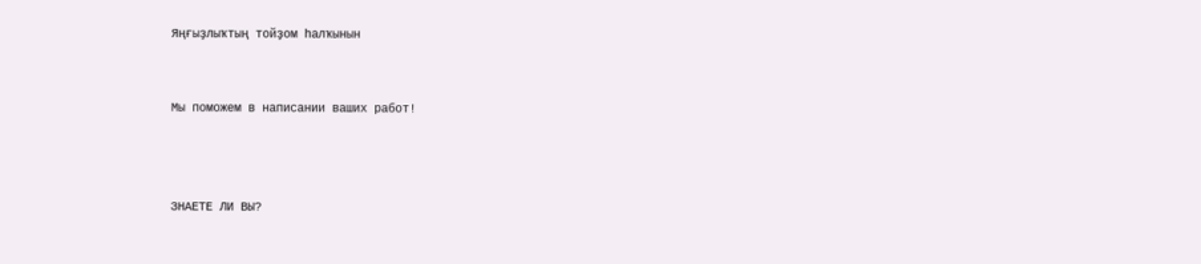Яңғыҙлыҡтың тойҙом һалҡынын


Мы поможем в написании ваших работ!



ЗНАЕТЕ ЛИ ВЫ?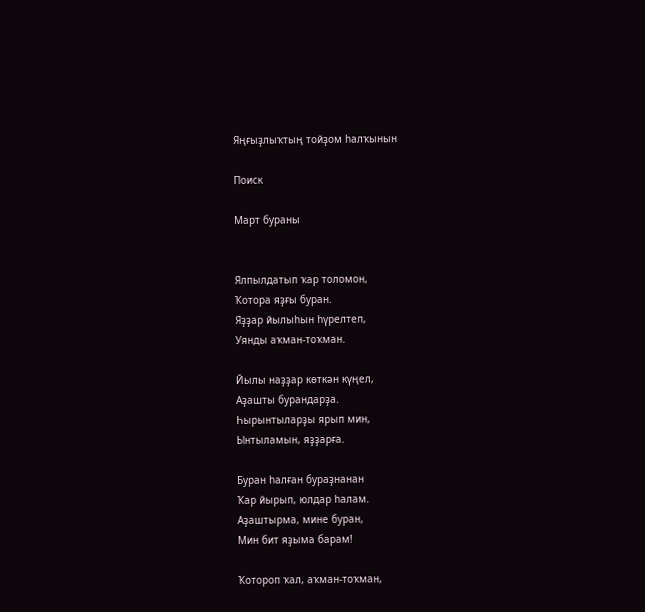Яңғыҙлыҡтың тойҙом һалҡынын

Поиск

Март бураны


Ялпылдатып ҡар толомон,
Ҡотора яҙғы буран.
Яҙҙар йылыһын һүрелтеп,
Уянды аҡман-тоҡман.

Йылы наҙҙар көткән күңел,
Аҙашты бурандарҙа.
Һырынтыларҙы ярып мин,
Ынтыламын, яҙҙарға.

Буран һалған бураҙнанан
Ҡар йырып, юлдар һалам.
Аҙаштырма, мине буран,
Мин бит яҙыма барам!

Ҡотороп ҡал, аҡман-тоҡман,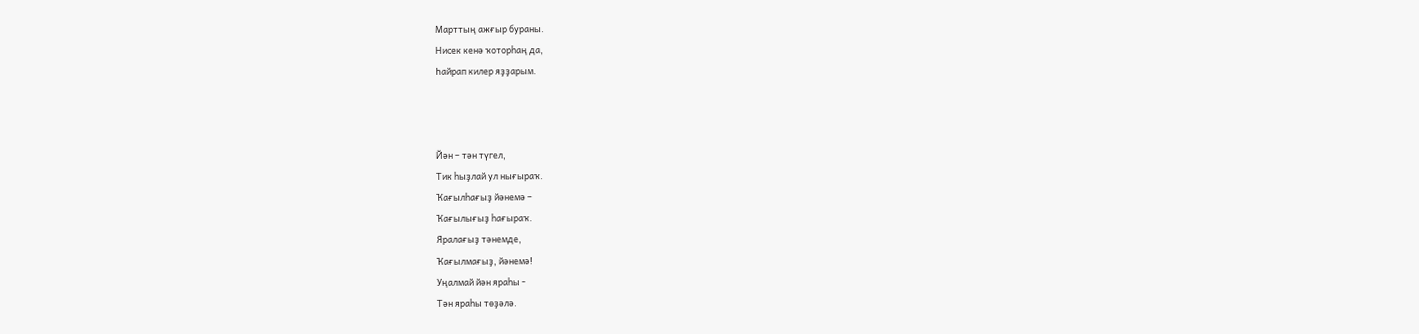Марттың ажғыр бураны.
Нисек кенә ҡоторһаң да,
Һайрап килер яҙҙарым.



Йән – тән түгел,
Тик һыҙлай ул нығыраҡ.
Ҡағылһағыҙ йәнемә –
Ҡағылығыҙ һағыраҡ.
Яралағыҙ тәнемде,
Ҡағылмағыҙ, йәнемә!
Уңалмай йән яраһы -
Тән яраһы төҙәлә.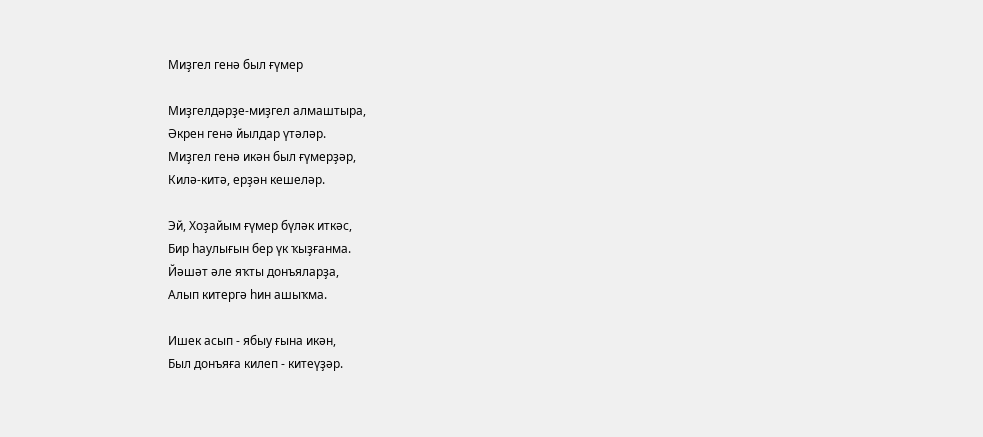Миҙгел генә был ғүмер

Миҙгелдәрҙе-миҙгел алмаштыра,
Әкрен генә йылдар үтәләр.
Миҙгел генә икән был ғүмерҙәр,
Килә-китә, ерҙән кешеләр.

Эй, Хоҙайым ғүмер бүләк иткәс,
Бир һаулығын бер үк ҡыҙғанма.
Йәшәт әле яҡты донъяларҙа,
Алып китергә һин ашыҡма.

Ишек асып - ябыу ғына икән,
Был донъяға килеп - китеүҙәр.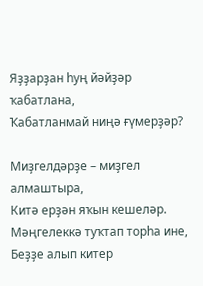Яҙҙарҙан һуң йәйҙәр ҡабатлана,
Ҡабатланмай ниңә ғүмерҙәр?

Миҙгелдәрҙе – миҙгел алмаштыра,
Китә ерҙән яҡын кешеләр.
Мәңгелеккә туҡтап торһа ине,
Беҙҙе алып китер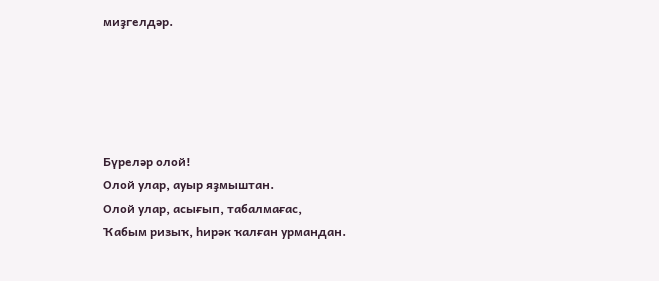миҙгелдәр.





Бүреләр олой!
Олой улар, ауыр яҙмыштан.
Олой улар, асығып, табалмағас,
Ҡабым ризыҡ, һирәк ҡалған урмандан.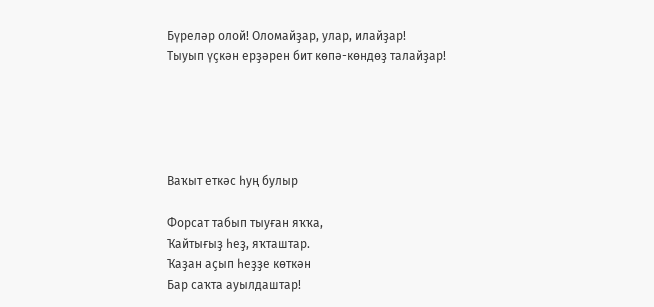Бүреләр олой! Оломайҙар, улар, илайҙар!
Тыуып үҫкән ерҙәрен бит көпә-көндөҙ талайҙар!





Ваҡыт еткәс һуң булыр

Форсат табып тыуған яҡҡа,
Ҡайтығыҙ һеҙ, яҡташтар.
Ҡаҙан аҫып һеҙҙе көткән
Бар саҡта ауылдаштар!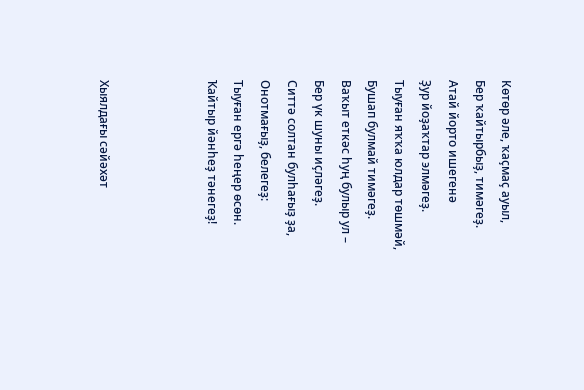Көтөр әле, ҡаҫмаҫ ауыл,
Бер ҡайтырбыҙ, тимәгеҙ.
Атай йорто ишегенә
Ҙур йоҙаҡтар элмәгеҙ.
Тыуған яҡҡа юлдар төшмәй,
Бушап булмай тимәгеҙ.
Ваҡыт еткәс һуң булыр ул –
Бер үк шуны иҫләгеҙ.
Ситтә солтан булһағыҙ ҙа,
Онотмағыҙ, белегеҙ:
Тыуған ергә һеңер өсөн.
Ҡайтыр йәнһеҙ тәнегеҙ!



Хыялдағы сәйәхәт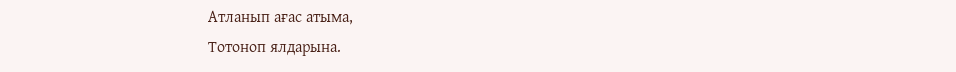Атланып ағас атыма,
Тотоноп ялдарына.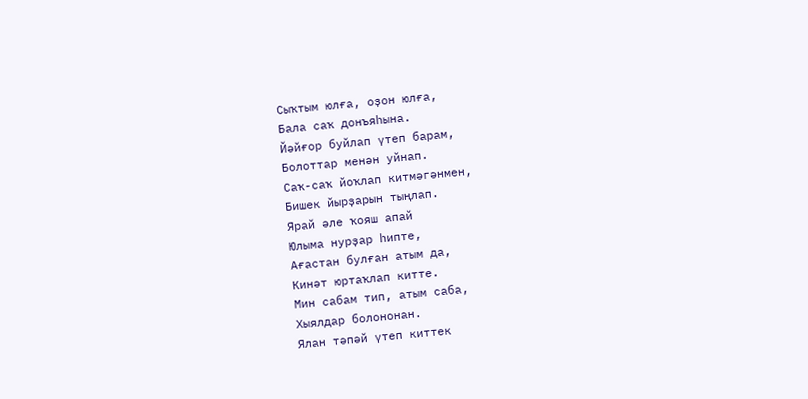Сыҡтым юлға, оҙон юлға,
Бала саҡ донъяһына.
Йәйғор буйлап үтеп барам,
Болоттар менән уйнап.
Саҡ-саҡ йоҡлап китмәгәнмен,
Бишек йырҙарын тыңлап.
Ярай әле ҡояш апай
Юлыма нурҙар һипте,
Ағастан булған атым да,
Кинәт юртаҡлап китте.
Мин сабам тип, атым саба,
Хыялдар болононан.
Ялан тәпәй үтеп киттек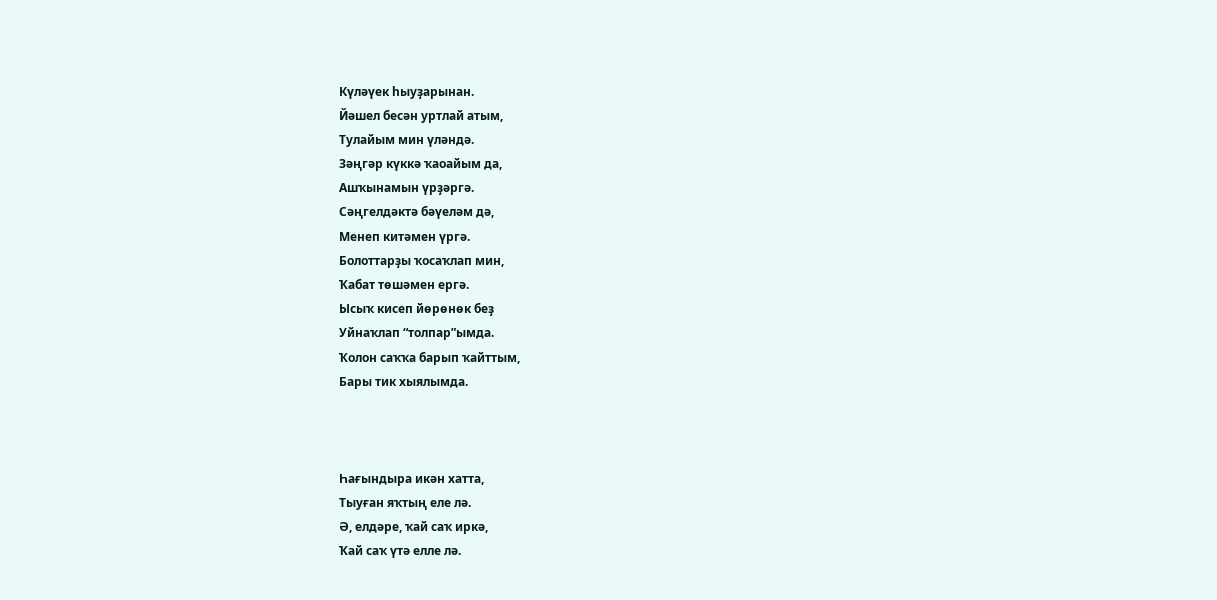Күләүек һыуҙарынан.
Йәшел бесән уртлай атым,
Тулайым мин үләндә.
Зәңгәр күккә ҡаоайым да,
Ашҡынамын үрҙәргә.
Сәңгелдәктә бәүеләм дә,
Менеп китәмен үргә.
Болоттарҙы ҡосаҡлап мин,
Ҡабат төшәмен ергә.
Ысыҡ кисеп йөрөнөк беҙ
Уйнаҡлап “толпар”ымда.
Ҡолон саҡҡа барып ҡайттым,
Бары тик хыялымда.



Һағындыра икән хатта,
Тыуған яҡтың еле лә.
Ә, елдәре, ҡай саҡ иркә,
Ҡай саҡ үтә елле лә.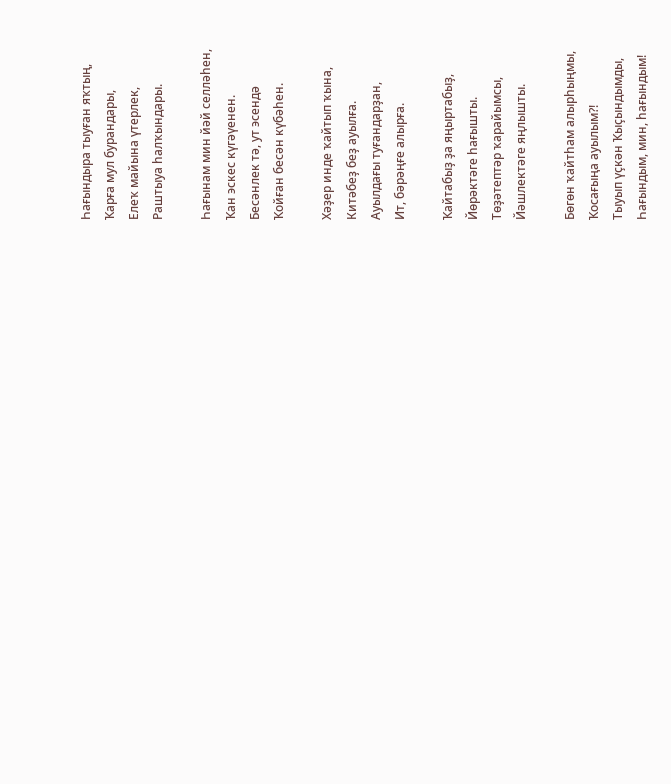Һағындыра тыуған яҡтың,
Ҡарға мул бурандары,
Елеҡ майына үтерлек,
Раштыуа һалҡындары.

Һағынам мин йәй селләһен,
Ҡан эскес күгәүенен.
Бесәнлек тә, ут эсендә
Ҡойған бесән күбәһен.

Хәҙер инде ҡайтып ҡына,
Китәбеҙ беҙ ауылға.
Ауылдағы туғандарҙан,
Ит, бәрәңғе алырға.

Ҡайтабыҙ ҙа яңыртабыҙ,
Йөрәктәге һағышты.
Төҙәтептәр ҡарайымсы,
Йәшлектәге яңлышты.

Бөгөн ҡайтһам алырһыңмы,
Ҡосағыңа ауылым?!
Тыуып үҫкән Ҡыҫындымды,
Һағындым, мин, һағындым!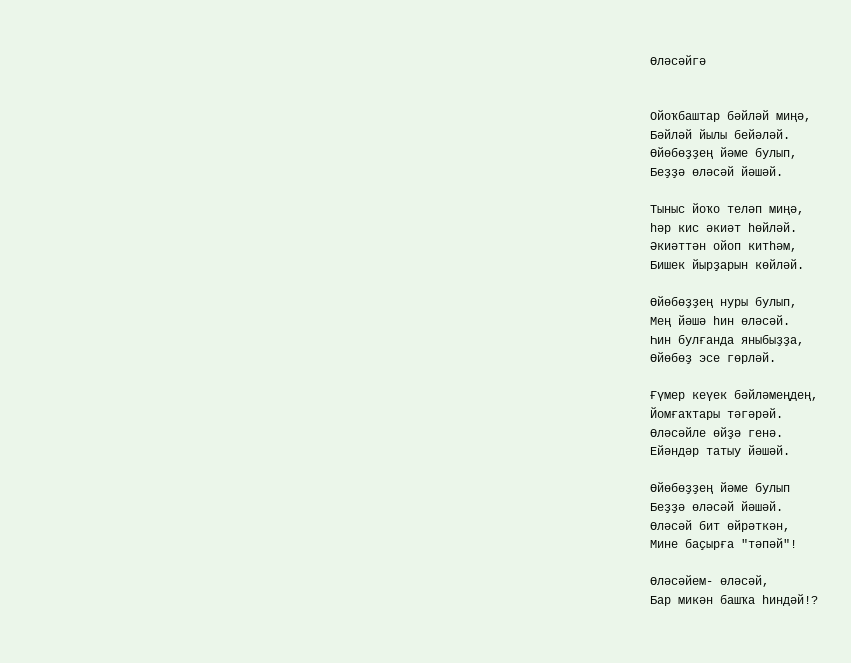Өләсәйгә


Ойоҡбаштар бәйләй миңә,
Бәйләй йылы бейәләй.
Өйөбөҙҙең йәме булып,
Беҙҙә өләсәй йәшәй.

Тыныс йоҡо теләп миңә,
һәр кис әкиәт һөйләй.
Әкиәттән ойоп китһәм,
Бишек йырҙарын көйләй.

Өйөбөҙҙең нуры булып,
Мең йәшә һин өләсәй.
Һин булғанда яныбыҙҙа,
Өйөбөҙ эсе гөрләй.

Ғүмер кеүек бәйләмеңдең,
Йомғаҡтары тәгәрәй.
Өләсәйле өйҙә генә.
Ейәндәр татыу йәшәй.

Өйөбөҙҙең йәме булып
Беҙҙә өләсәй йәшәй.
Өләсәй бит өйрәткән,
Мине баҫырға "тәпәй"!

Өләсәйем- өләсәй,
Бар микән башҡа һиндәй!?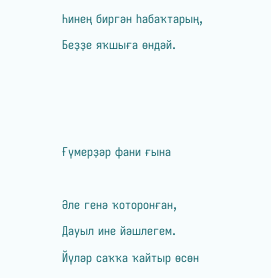Һинең биргән һабаҡтарың,
Беҙҙе яҡшыға өндәй.



Ғүмерҙәр фани ғына

Әле генә ҡоторонған,
Дауыл ине йәшлегем.
Йүләр саҡҡа ҡайтыр өсөн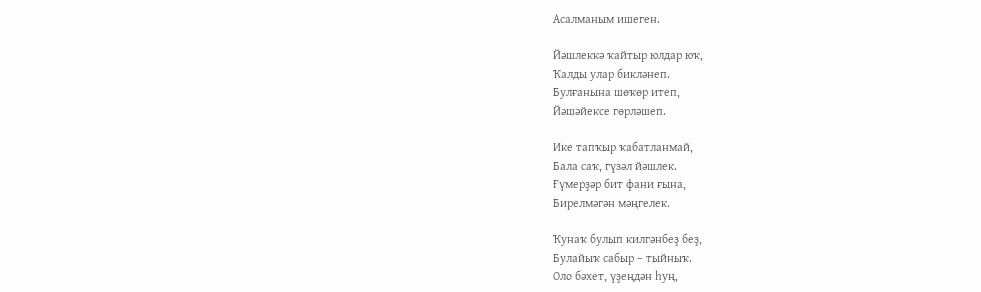Асалманым ишеген.

Йәшлеккә ҡайтыр юлдар юҡ,
Ҡалды улар бикләнеп.
Булғанына шөҡөр итеп,
Йәшәйексе гөрләшеп.

Ике тапҡыр ҡабатланмай,
Бала саҡ, гүзәл йәшлек.
Ғүмерҙәр бит фани ғына,
Бирелмәгән мәңгелек.

Ҡунаҡ булып килгәнбеҙ беҙ,
Булайыҡ сабыр – тыйныҡ.
Оло бәхет, үҙеңдән һуң,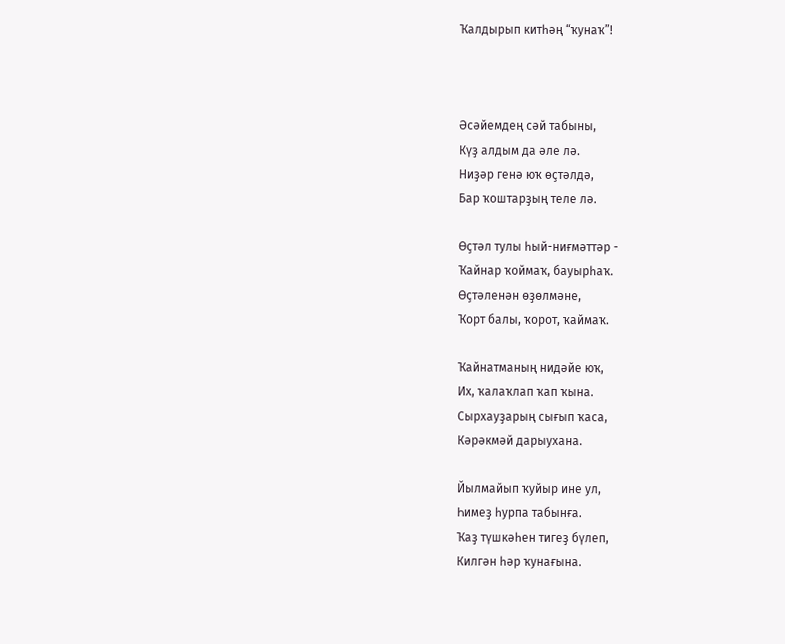Ҡалдырып китһәң “ҡунаҡ”!



Әсәйемдең сәй табыны,
Күҙ алдым да әле лә.
Ниҙәр генә юҡ өҫтәлдә,
Бар ҡоштарҙың теле лә.

Өҫтәл тулы һый-ниғмәттәр -
Ҡайнар ҡоймаҡ, бауырһаҡ.
Өҫтәленән өҙөлмәне,
Ҡорт балы, ҡорот, ҡаймаҡ.

Ҡайнатманың нидәйе юҡ,
Их, ҡалаҡлап ҡап ҡына.
Сырхауҙарың сығып ҡаса,
Кәрәкмәй дарыухана.

Йылмайып ҡуйыр ине ул,
Һимеҙ һурпа табынға.
Ҡаҙ түшкәһен тигеҙ бүлеп,
Килгән һәр ҡунағына.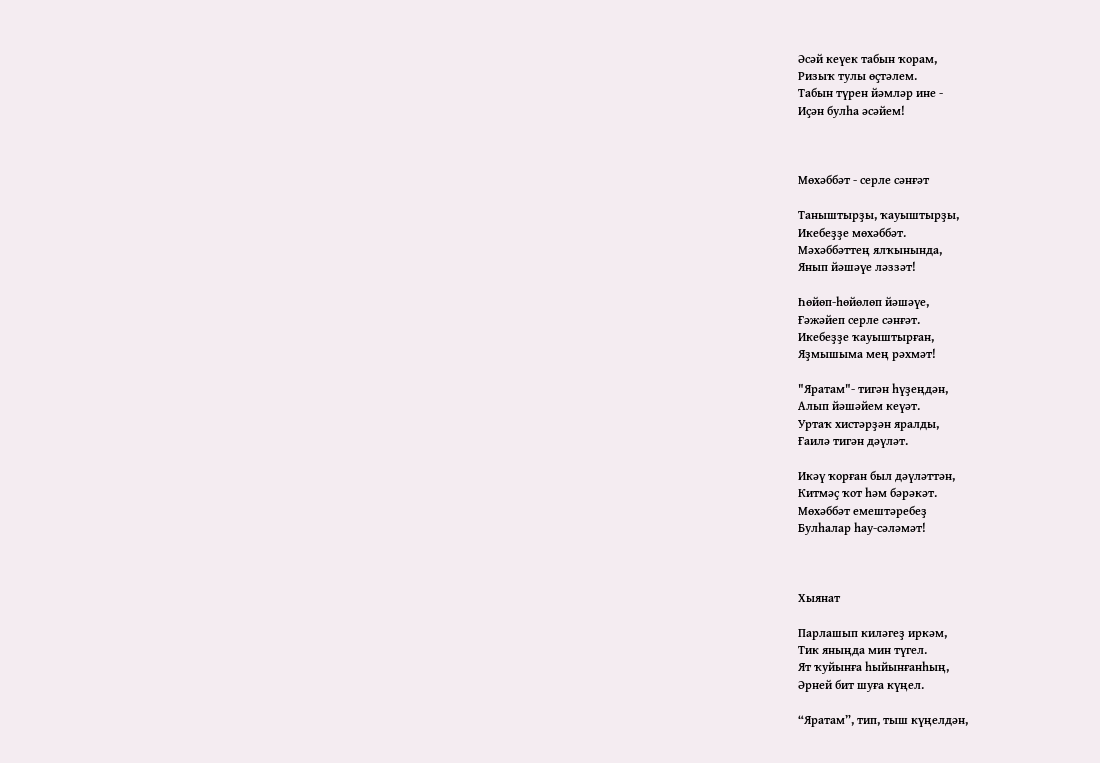Әсәй кеүек табын ҡорам,
Ризыҡ тулы өҫтәлем.
Табын түрен йәмләр ине -
Иҫән булһа әсәйем!



Мөхәббәт - серле сәнғәт

Таныштырҙы, ҡауыштырҙы,
Икебеҙҙе мөхәббәт.
Мәхәббәттең ялҡынында,
Янып йәшәүе ләззәт!

Һөйөп-һөйөлөп йәшәүе,
Ғәжәйеп серле сәнғәт.
Икебеҙҙе ҡауыштырған,
Яҙмышыма мең рәхмәт!

"Яратам"- тигән һүҙеңдән,
Алып йәшәйем кеүәт.
Уртаҡ хистәрҙән яралды,
Ғаилә тигән дәүләт.

Икәү ҡорған был дәүләттән,
Китмәҫ ҡот һәм бәрәкәт.
Мөхәббәт емештәребеҙ
Булһалар һау-сәләмәт!



Хыянат

Парлашып киләгеҙ иркәм,
Тик яныңда мин түгел.
Ят ҡуйынға һыйынғанһың,
Әрней бит шуға күңел.

“Яратам”, тип, тыш күңелдән,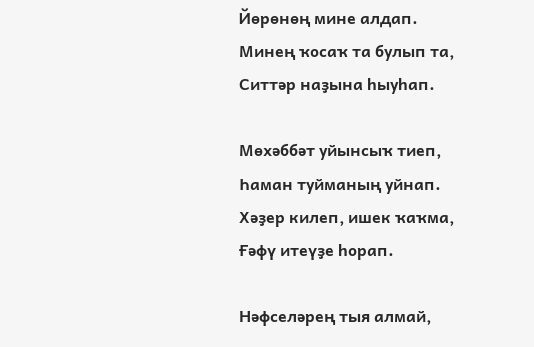Йөрөнөң мине алдап.
Минең ҡосаҡ та булып та,
Ситтәр наҙына һыуһап.

Мөхәббәт уйынсыҡ тиеп,
Һаман туйманың уйнап.
Хәҙер килеп, ишек ҡаҡма,
Ғәфү итеүҙе һорап.

Нәфселәрең тыя алмай,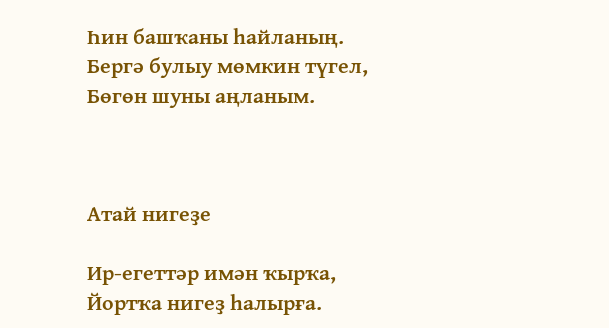Һин башҡаны һайланың.
Бергә булыу мөмкин түгел,
Бөгөн шуны аңланым.



Атай нигеҙе

Ир-егеттәр имән ҡырҡа,
Йортҡа нигеҙ һалырға.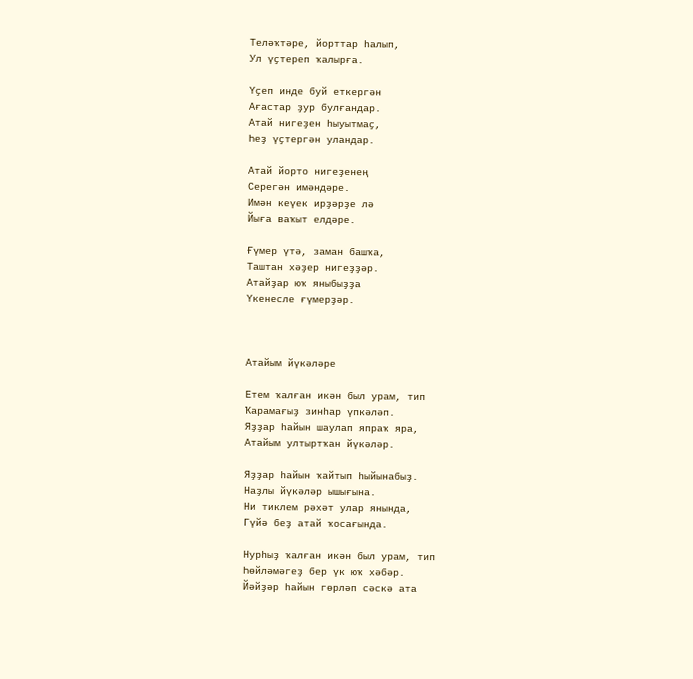Теләҡтәре, йорттар һалып,
Ул үҫтереп ҡалырға.

Үҫеп инде буй еткергән
Ағастар ҙур булғандар.
Атай нигеҙен һыуытмаҫ,
Һеҙ үҫтергән уландар.

Атай йорто нигеҙенең
Серегән имәндәре.
Имән кеүек ирҙәрҙе лә
Йыға ваҡыт елдәре.

Ғүмер үтә, заман башҡа,
Таштан хәҙер нигеҙҙәр.
Атайҙар юҡ яныбыҙҙа
Үкенесле ғүмерҙәр.



Атайым йүкәләре

Етем ҡалған икән был урам, тип
Ҡарамағыҙ зинһар үпкәләп.
Яҙҙар һайын шаулап япраҡ яра,
Атайым ултыртҡан йүкәләр.

Яҙҙар һайын ҡайтып һыйынабыҙ.
Наҙлы йүкәләр ышығына.
Ни тиклем рәхәт улар янында,
Гүйә беҙ атай ҡосағында.

Нурһыҙ ҡалған икән был урам, тип
Һөйләмәгеҙ бер үк юҡ хәбәр.
Йәйҙәр һайын гөрләп сәскә ата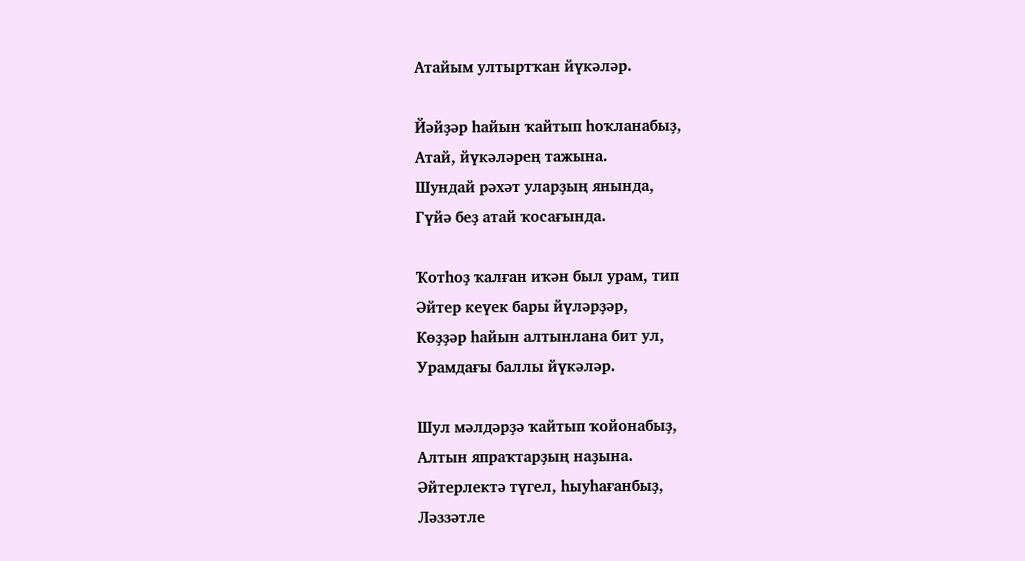Атайым ултыртҡан йүкәләр.

Йәйҙәр һайын ҡайтып һоҡланабыҙ,
Атай, йүкәләрең тажына.
Шундай рәхәт уларҙың янында,
Гүйә беҙ атай ҡосағында.

Ҡотһоҙ ҡалған иҡән был урам, тип
Әйтер кеүек бары йүләрҙәр,
Көҙҙәр һайын алтынлана бит ул,
Урамдағы баллы йүкәләр.

Шул мәлдәрҙә ҡайтып ҡойонабыҙ,
Алтын япраҡтарҙың наҙына.
Әйтерлектә түгел, һыуһағанбыҙ,
Ләззәтле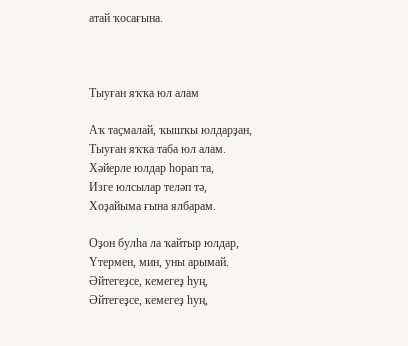атай ҡосағына.



Тыуған яҡҡа юл алам

Аҡ таҫмалай, ҡышҡы юлдарҙан,
Тыуған яҡҡа таба юл алам.
Хәйерле юлдар һорап та,
Изге юлсылар теләп тә,
Хоҙайыма ғына ялбарам.

Оҙон булһа ла ҡайтыр юлдар,
Үтермен, мин, уны арымай.
Әйтегеҙсе, кемегеҙ һуң,
Әйтегеҙсе, кемегеҙ һуң,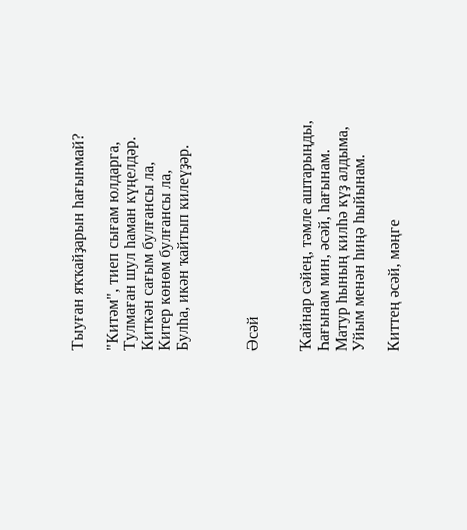Тыуған яҡҡайҙарын һағынмай?

"Китәм", тиеп сығам юлдарга,
Тулмаған шул һаман күңелдәр.
Киткән сағым булғансы ла,
Китер көнөм булғансы ла,
Булһа, икән ҡайтып килеүҙәр.



Әсәй


Ҡайнар сәйең, тәмле аштарыңды,
Һағынам мин, әсәй, һағынам.
Матур һының килһә күҙ алдыма,
Уйым менән һиңә һыйынам.

Киттең әсәй, мәңге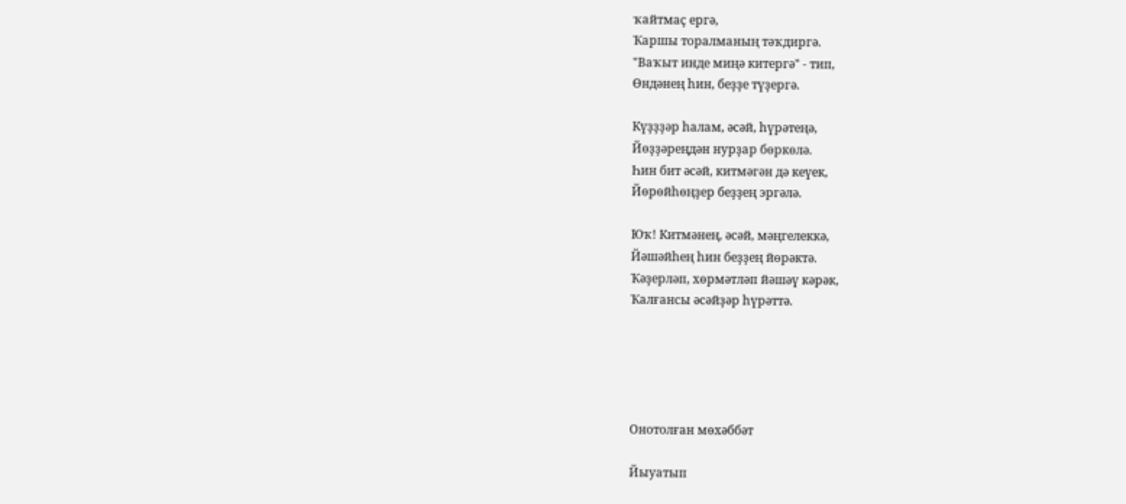ҡайтмаҫ ергә,
Ҡаршы торалманың тәҡдиргә.
"Ваҡыт инде миңә китергә" - тип,
Өндәнең һин, беҙҙе түҙергә.

Күҙҙҙәр һалам, әсәй, һүрәтеңә,
Йөҙҙәреңдән нурҙар бөркөлә.
Һин бит әсәй, китмәгән дә кеүек,
Йөрөйһөңҙер беҙҙең эргәлә.

Юҡ! Китмәнең, әсәй, мәңгелеккә,
Йәшәйһең һин беҙҙең йөрәктә.
Ҡәҙерләп, хөрмәтләп йәшәү кәрәк,
Ҡалғансы әсәйҙәр һүрәттә.





Онотолған мөхәббәт

Йыуатып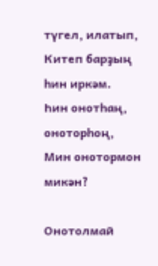түгел, илатып,
Китеп барҙың һин иркәм.
Һин онотһаң, оноторһоң,
Мин онотормон микән?

Онотолмай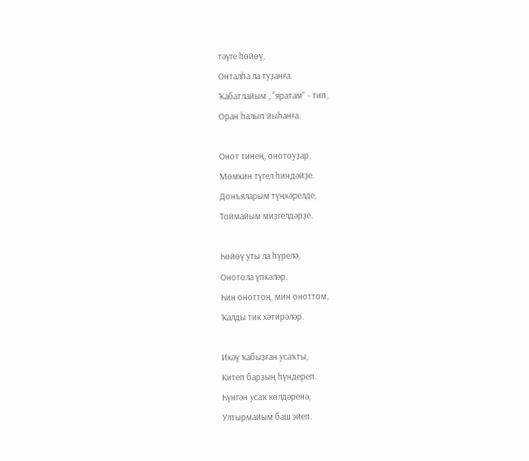тәүге һөйөү,
Онталһа ла туҙанға.
Ҡабатлайым , “яратам” - тип,
Оран һалып йыһанға.

Онот тинең, онотоуҙар,
Мөмкин түгел һиндәйҙе.
Донъяларым түңкәрелде,
Тоймайым миҙгелдәрҙе.

Һөйөү уты ла һүрелә,
Онотола үпкәләр.
Һин оноттоң, мин оноттом,
Ҡалды тик хәтирәләр.

Икәү ҡабыҙған усаҡты,
Китеп барҙың һүндереп.
Һүнгән усаҡ көлдәренә,
Ултырмайым баш эйеп.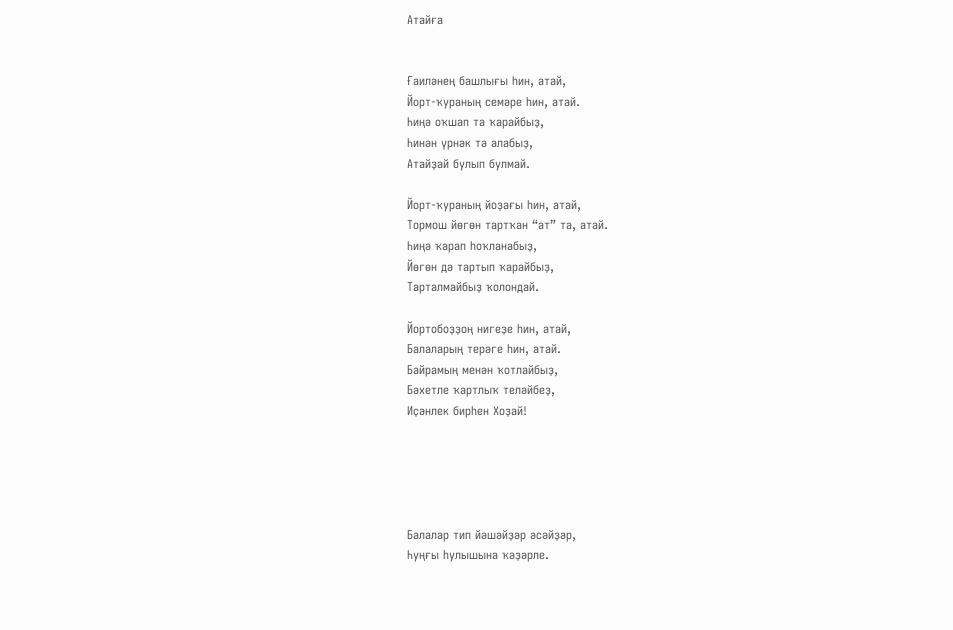Атайға


Ғаиләнең башлығы һин, атай,
Йорт-ҡураның семәре һин, атай.
Һиңә оҡшап та ҡарайбыҙ,
Һинән үрнәк тә алабыҙ,
Атайҙай булып булмай.

Йорт-ҡураның йоҙағы һин, атай,
Тормош йөгөн тартҡан “ат” та, атай.
Һиңә ҡарап һоҡланабыҙ,
Йөгөн дә тартып ҡарайбыҙ,
Тарталмайбыҙ ҡолондай.

Йортобоҙҙоң нигеҙе һин, атай,
Балаларың терәге һин, атай.
Байрамың менән ҡотлайбыҙ,
Бәхетле ҡартлыҡ теләйбеҙ,
Иҫәнлек бирһен Хоҙай!





Балалар тип йәшәйҙәр әсәйҙәр,
Һуңғы һулышына ҡәҙәрле.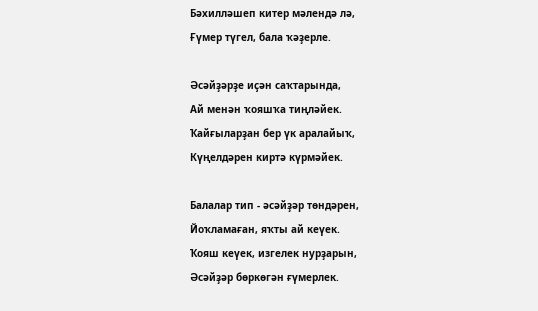Бәхилләшеп китер мәлендә лә,
Ғүмер түгел, бала ҡәҙерле.

Әсәйҙәрҙе иҫән саҡтарында,
Ай менән ҡояшҡа тиңләйек.
Ҡайғыларҙан бер үк аралайыҡ,
Күңелдәрен киртә күрмәйек.

Балалар тип - әсәйҙәр төндәрен,
Йоҡламаған, яҡты ай кеүек.
Ҡояш кеүек, изгелек нурҙарын,
Әсәйҙәр бөркөгән ғүмерлек.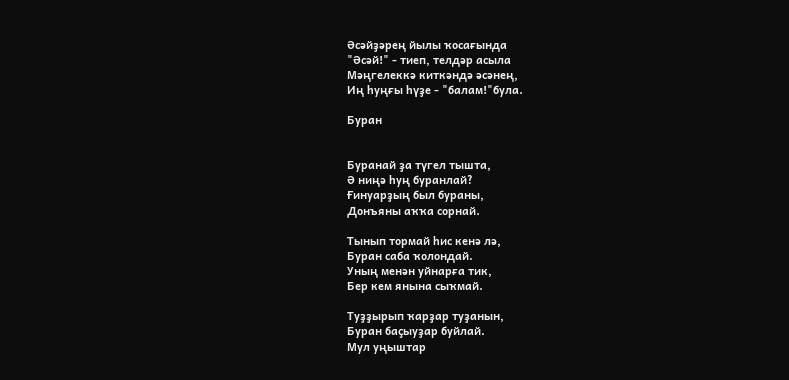Әсәйҙәрең йылы ҡосағында
"Әсәй!" - тиеп, телдәр асыла
Мәңгелеккә киткәндә әсәнең,
Иң һуңғы һүҙе - "балам!"була.

Буран


Буранай ҙа түгел тышта,
Ә ниңә һуң буранлай?
Ғинуарҙың был бураны,
Донъяны аҡҡа сорнай.

Тынып тормай һис кенә лә,
Буран саба ҡолондай.
Уның менән уйнарға тик,
Бер кем янына сыҡмай.

Туҙҙырып ҡарҙар туҙанын,
Буран баҫыуҙар буйлай.
Мул уңыштар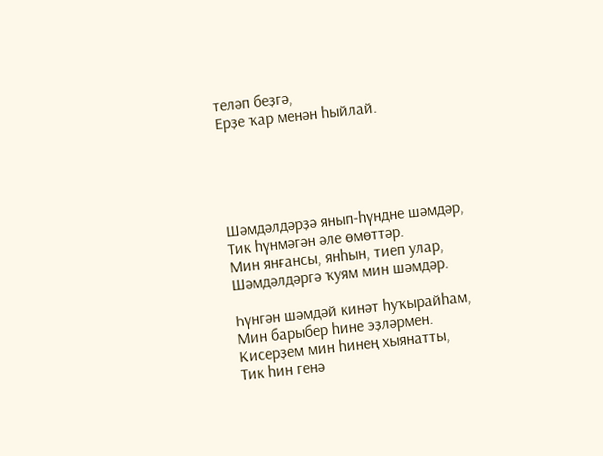теләп беҙгә,
Ерҙе ҡар менән һыйлай.





Шәмдәлдәрҙә янып-һүндне шәмдәр,
Тик һүнмәгән әле өмөттәр.
Мин янғансы, янһын, тиеп улар,
Шәмдәлдәргә ҡуям мин шәмдәр.

Һүнгән шәмдәй кинәт һуҡырайһам,
Мин барыбер һине эҙләрмен.
Кисерҙем мин һинең хыянатты,
Тик һин генә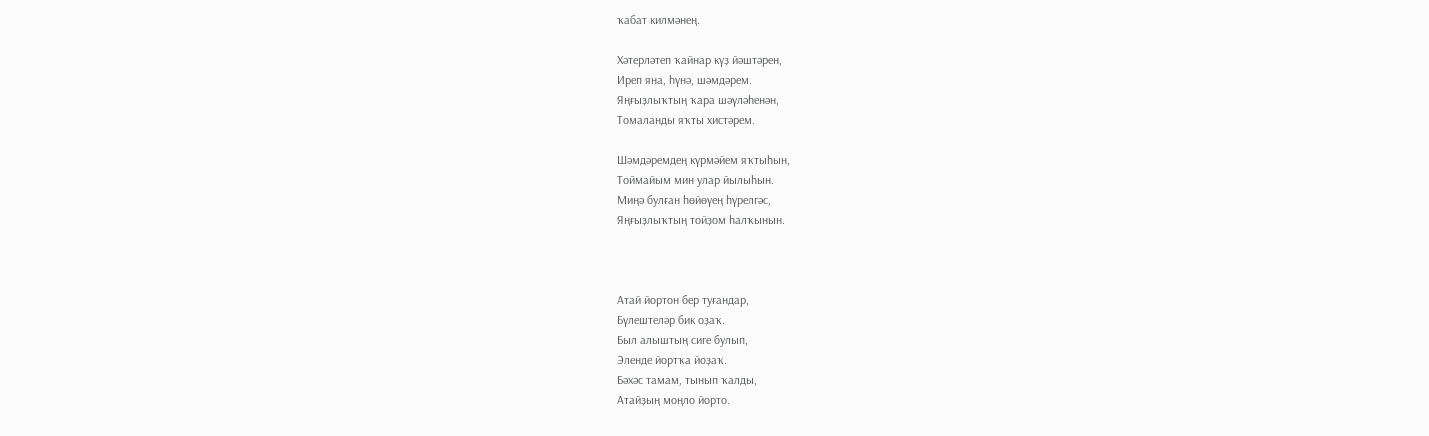ҡабат килмәнең.

Хәтерләтеп ҡайнар күҙ йәштәрен,
Иреп яна, һүнә, шәмдәрем.
Яңғыҙлыҡтың ҡара шәүләһенән,
Томаланды яҡты хистәрем.

Шәмдәремдең күрмәйем яҡтыһын,
Тоймайым мин улар йылыһын.
Миңә булған һөйөүең һүрелгәс,
Яңғыҙлыҡтың тойҙом һалҡынын.



Атай йортон бер туғандар,
Бүлештеләр бик оҙаҡ.
Был алыштың сиге булып,
Эленде йортҡа йоҙаҡ.
Бәхәс тамам, тынып ҡалды,
Атайҙың моңло йорто.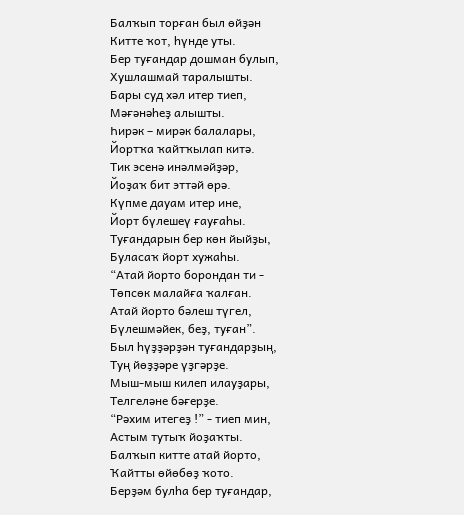Балҡып торған был өйҙән
Китте ҡот, һүнде уты.
Бер туғандар дошман булып,
Хушлашмай таралышты.
Бары суд хәл итер тиеп,
Мәғәнәһеҙ алышты.
Һирәк – мирәк балалары,
Йортҡа ҡайтҡылап китә.
Тик эсенә инәлмәйҙәр,
Йоҙаҡ бит эттәй өрә.
Күпме дауам итер ине,
Йорт бүлешеү ғауғаһы.
Туғандарын бер көн йыйҙы,
Буласаҡ йорт хужаһы.
“Атай йорто борондан ти -
Төпсөк малайға ҡалған.
Атай йорто бәлеш түгел,
Бүлешмәйек, беҙ, туған”.
Был һүҙҙәрҙән туғандарҙың,
Туң йөҙҙәре үҙгәрҙе.
Мыш-мыш килеп илауҙары,
Телгеләне бәғерҙе.
“Рәхим итегеҙ !” - тиеп мин,
Астым тутыҡ йоҙаҡты.
Балҡып китте атай йорто,
Ҡайтты өйөбөҙ ҡото.
Берҙәм булһа бер туғандар,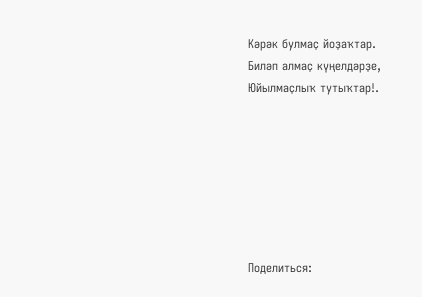Кәрәк булмаҫ йоҙаҡтар.
Биләп алмаҫ күңелдәрҙе,
Юйылмаҫлыҡ тутыҡтар!.







Поделиться: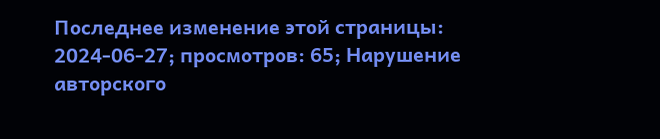Последнее изменение этой страницы: 2024-06-27; просмотров: 65; Нарушение авторского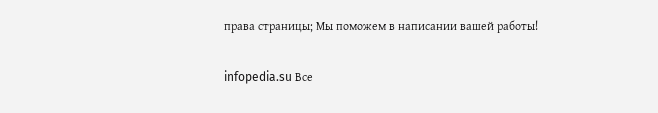права страницы; Мы поможем в написании вашей работы!

infopedia.su Все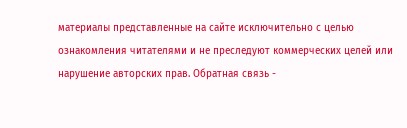материалы представленные на сайте исключительно с целью ознакомления читателями и не преследуют коммерческих целей или нарушение авторских прав. Обратная связь -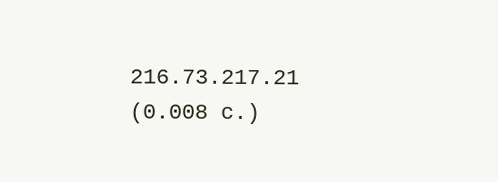216.73.217.21 (0.008 с.)